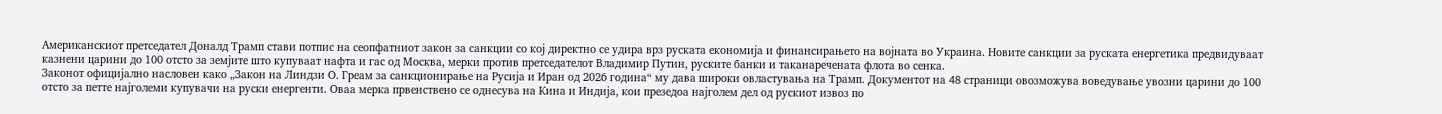Американскиот претседател Доналд Трамп стави потпис на сеопфатниот закон за санкции со кој директно се удира врз руската економија и финансирањето на војната во Украина. Новите санкции за руската енергетика предвидуваат казнени царини до 100 отсто за земјите што купуваат нафта и гас од Москва, мерки против претседателот Владимир Путин, руските банки и таканаречената флота во сенка.
Законот официјално насловен како „Закон на Линдзи О. Греам за санкционирање на Русија и Иран од 2026 година“ му дава широки овластувања на Трамп. Документот на 48 страници овозможува воведување увозни царини до 100 отсто за петте најголеми купувачи на руски енергенти. Оваа мерка првенствено се однесува на Кина и Индија, кои презедоа најголем дел од рускиот извоз по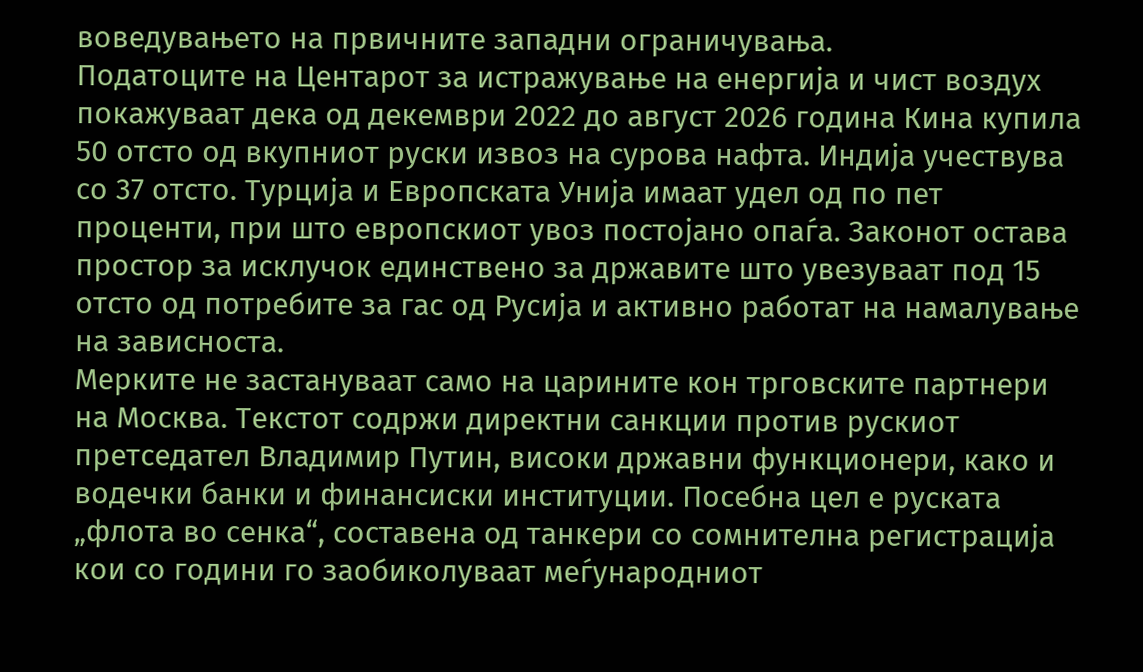воведувањето на првичните западни ограничувања.
Податоците на Центарот за истражување на енергија и чист воздух покажуваат дека од декември 2022 до август 2026 година Кина купила 50 отсто од вкупниот руски извоз на сурова нафта. Индија учествува со 37 отсто. Турција и Европската Унија имаат удел од по пет проценти, при што европскиот увоз постојано опаѓа. Законот остава простор за исклучок единствено за државите што увезуваат под 15 отсто од потребите за гас од Русија и активно работат на намалување на зависноста.
Мерките не застануваат само на царините кон трговските партнери на Москва. Текстот содржи директни санкции против рускиот претседател Владимир Путин, високи државни функционери, како и водечки банки и финансиски институции. Посебна цел е руската „флота во сенка“, составена од танкери со сомнителна регистрација кои со години го заобиколуваат меѓународниот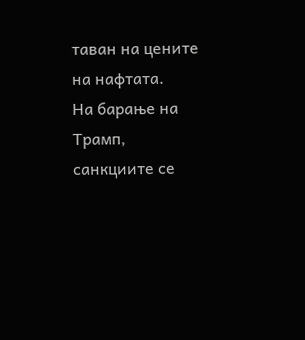таван на цените на нафтата.
На барање на Трамп, санкциите се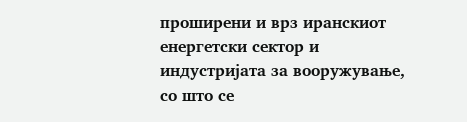проширени и врз иранскиот енергетски сектор и индустријата за вооружување, со што се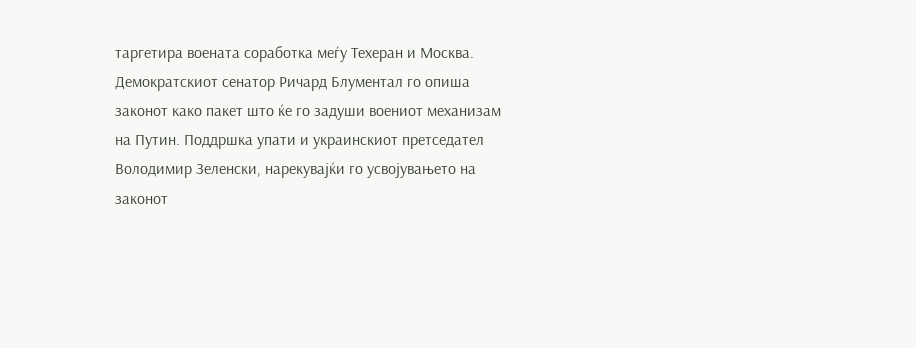таргетира воената соработка меѓу Техеран и Москва. Демократскиот сенатор Ричард Блументал го опиша законот како пакет што ќе го задуши воениот механизам на Путин. Поддршка упати и украинскиот претседател Володимир Зеленски, нарекувајќи го усвојувањето на законот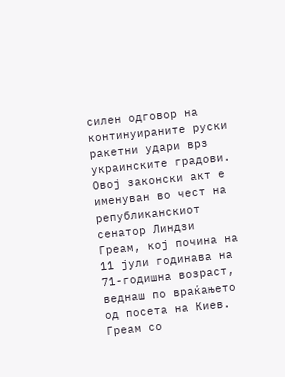силен одговор на континуираните руски ракетни удари врз украинските градови.
Овој законски акт е именуван во чест на републиканскиот сенатор Линдзи Греам, кој почина на 11 јули годинава на 71-годишна возраст, веднаш по враќањето од посета на Киев. Греам со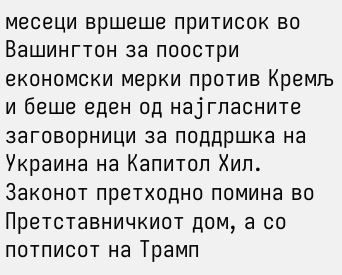месеци вршеше притисок во Вашингтон за поостри економски мерки против Кремљ и беше еден од најгласните заговорници за поддршка на Украина на Капитол Хил. Законот претходно помина во Претставничкиот дом, а со потписот на Трамп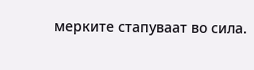мерките стапуваат во сила.